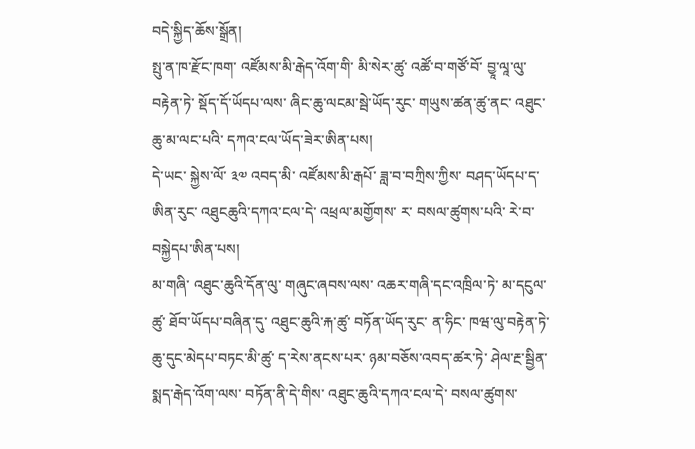བདེ་སྐྱིད་ཆོས་སྒྲོན།
སྤུ་ན་ཁ་རྫོང་ཁག་ འཛོམས་མི་རྒེད་འོག་གི་ མི་སེར་ཚུ་ འཚོ་བ་གཙོ་བོ་ བྱཱ་ལཱ་ལུ་བརྟེན་ཏེ་ སྡོད་དོ་ཡོདཔ་ལས་ ཞིང་ཆུ་ལངམ་སྦེ་ཡོད་རུང་ གཡུས་ཚན་ཚུ་ནང་ འཐུང་ཆུ་མ་ལང་པའི་ དཀའ་ངལ་ཡོད་ཟེར་ཨིན་པས།
དེ་ཡང་ སྐྱེས་ལོ་ ༣༧ འབད་མི་ འཛོམས་མི་རྒཔོ་ ཟླ་བ་བཀྲིས་ཀྱིས་ བཤད་ཡོདཔ་ད་ ཨིན་རུང་ འཐུངཆུའི་དཀའ་ངལ་དེ་ འཕྲལ་མགྱོགས་ ར་ བསལ་ཚུགས་པའི་ རེ་བ་བསྐྱེདཔ་ཨིན་པས།
མ་གཞི་ འཐུང་ཆུའི་དོན་ལུ་ གཞུང་ཞབས་ལས་ འཆར་གཞི་དང་འཁྲིལ་ཏེ་ མ་དངུལ་ཚུ་ ཐོབ་ཡོདཔ་བཞིན་དུ་ འཐུང་ཆུའི་རྐ་ཚུ་ བཏོན་ཡོད་རུང་ ན་ཧིང་ ཁཝ་ལུ་བརྟེན་ཏེ་ ཆུ་དུང་མེདཔ་བཏང་མི་ཚུ་ ད་རེས་ནངས་པར་ ཉམ་བཅོས་འབད་ཚར་ཏེ་ ཤེལ་རྔ་སྦྱིན་སྨད་རྒེད་འོག་ལས་ བཏོན་ནི་དེ་གིས་ འཐུང་ཆུའི་དཀའ་ངལ་དེ་ བསལ་ཚུགས་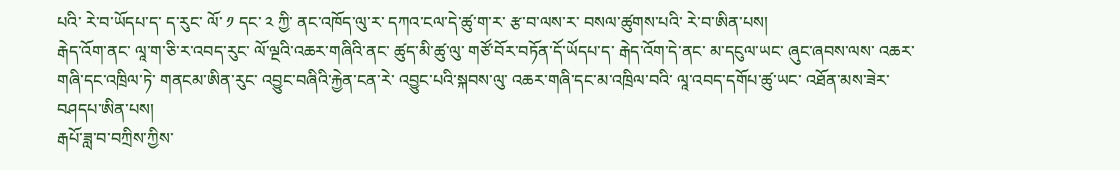པའི་ རེ་བ་ཡོདཔ་ད་ ད་རུང་ ལོ་ ༡ དང་ ༢ ཀྱི་ ནང་འཁོད་ལུ་ར་ དཀའ་ངལ་དེ་ཚུ་ག་ར་ རྩ་བ་ལས་ར་ བསལ་ཚུགས་པའི་ རེ་བ་ཨིན་པས།
རྒེད་འོག་ནང་ ལཱ་ག་ཅི་ར་འབད་རུང་ ལོ་ལྔའི་འཆར་གཞིའི་ནང་ ཚུད་མི་ཚུ་ལུ་ གཙོ་བོར་བཏོན་དོ་ཡོདཔ་ད་ རྒེད་འོག་དེ་ནང་ མ་དངུལ་ཡང་ ཞུང་ཞབས་ལས་ འཆར་གཞི་དང་འཁྲིལ་ཏེ་ གནངམ་ཨིན་རུང་ འབྱུང་བཞིའི་རྐྱེན་ངན་རེ་ འབྱུང་པའི་སྐབས་ལུ་ འཆར་གཞི་དང་མ་འཁྲིལ་བའི་ ལཱ་འབད་དགོཔ་ཚུ་ཡང་ འཐོན་མས་ཟེར་ བཤདཔ་ཨིན་པས།
རྒཔོ་ཟླ་བ་བཀྲིས་ཀྱིས་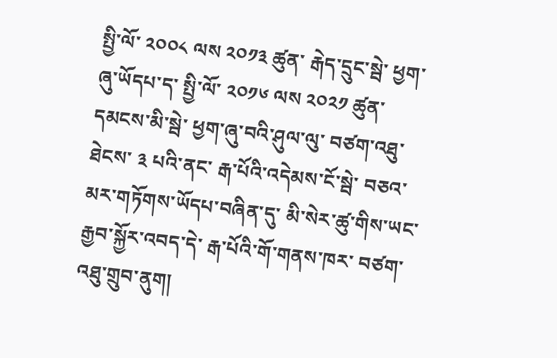སྤྱི་ལོ་ ༢༠༠༨ ལས ༢༠༡༣ ཚུན་ རྒེད་དྲུང་སྦེ་ ཕྱག་ཞུ་ཡོདཔ་ད་ སྤྱི་ལོ་ ༢༠༡༦ ལས ༢༠༢༡ ཚུན་ དམངས་མི་སྦེ་ ཕྱག་ཞུ་བའི་ཤུལ་ལུ་ བཙག་འཐུ་ཐེངས་ ༣ པའི་ནང་ རྒ་པོའི་འདེམས་ངོ་སྦེ་ བཅའ་མར་གཏོགས་ཡོདཔ་བཞིན་དུ་ མི་སེར་ཚུ་གིས་ཡང་ རྒྱབ་སྐྱོར་འབད་དེ་ རྒ་པོའི་གོ་གནས་ཁར་ བཙག་འཐུ་གྲུབ་ནུག།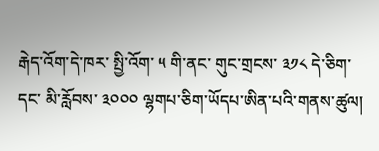རྒེད་འོག་དེ་ཁར་ སྤྱི་འོག་ ༥ གི་ནང་ གུང་གྲངས་ ༣༡༨ དེ་ཅིག་དང་ མི་རློབས་ ༣༠༠༠ ལྷགཔ་ཅིག་ཡོདཔ་ཨིན་པའི་གནས་ཚུལ།